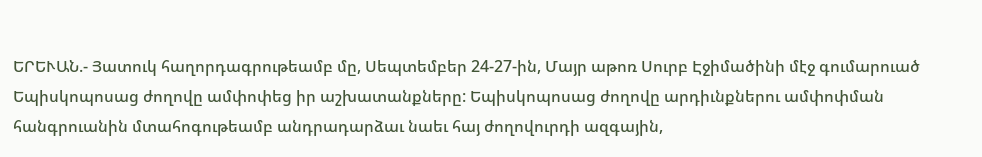ԵՐԵՒԱՆ.- Յատուկ հաղորդագրութեամբ մը, Սեպտեմբեր 24-27-ին, Մայր աթոռ Սուրբ Էջիմածինի մէջ գումարուած Եպիսկոպոսաց ժողովը ամփոփեց իր աշխատանքները: Եպիսկոպոսաց ժողովը արդիւնքներու ամփոփման հանգրուանին մտահոգութեամբ անդրադարձաւ նաեւ հայ ժողովուրդի ազգային,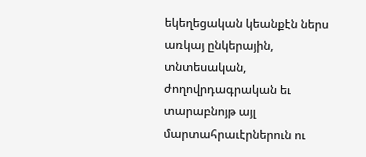եկեղեցական կեանքէն ներս առկայ ընկերային, տնտեսական, ժողովրդագրական եւ տարաբնոյթ այլ մարտահրաւէրներուն ու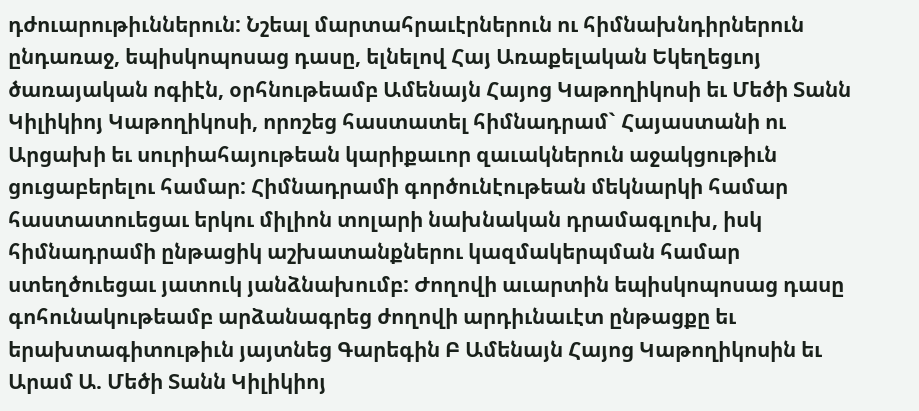դժուարութիւններուն: Նշեալ մարտահրաւէրներուն ու հիմնախնդիրներուն ընդառաջ, եպիսկոպոսաց դասը, ելնելով Հայ Առաքելական Եկեղեցւոյ ծառայական ոգիէն, օրհնութեամբ Ամենայն Հայոց Կաթողիկոսի եւ Մեծի Տանն Կիլիկիոյ Կաթողիկոսի, որոշեց հաստատել հիմնադրամ` Հայաստանի ու Արցախի եւ սուրիահայութեան կարիքաւոր զաւակներուն աջակցութիւն ցուցաբերելու համար: Հիմնադրամի գործունէութեան մեկնարկի համար հաստատուեցաւ երկու միլիոն տոլարի նախնական դրամագլուխ, իսկ հիմնադրամի ընթացիկ աշխատանքներու կազմակերպման համար ստեղծուեցաւ յատուկ յանձնախումբ: Ժողովի աւարտին եպիսկոպոսաց դասը գոհունակութեամբ արձանագրեց ժողովի արդիւնաւէտ ընթացքը եւ երախտագիտութիւն յայտնեց Գարեգին Բ Ամենայն Հայոց Կաթողիկոսին եւ Արամ Ա. Մեծի Տանն Կիլիկիոյ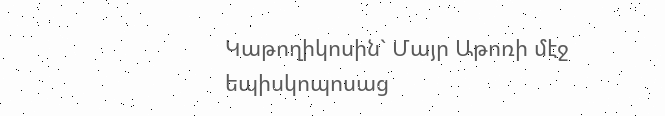Կաթողիկոսին` Մայր Աթոռի մէջ եպիսկոպոսաց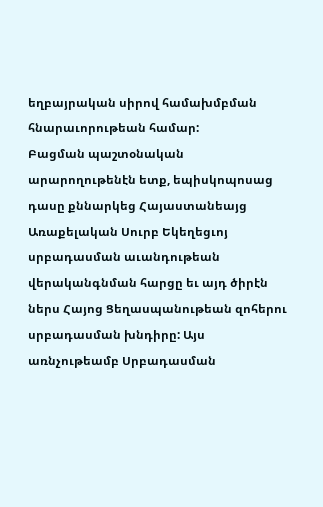եղբայրական սիրով համախմբման հնարաւորութեան համար:
Բացման պաշտօնական արարողութենէն ետք, եպիսկոպոսաց դասը քննարկեց Հայաստանեայց Առաքելական Սուրբ Եկեղեցւոյ սրբադասման աւանդութեան վերականգնման հարցը եւ այդ ծիրէն ներս Հայոց Ցեղասպանութեան զոհերու սրբադասման խնդիրը: Այս առնչութեամբ Սրբադասման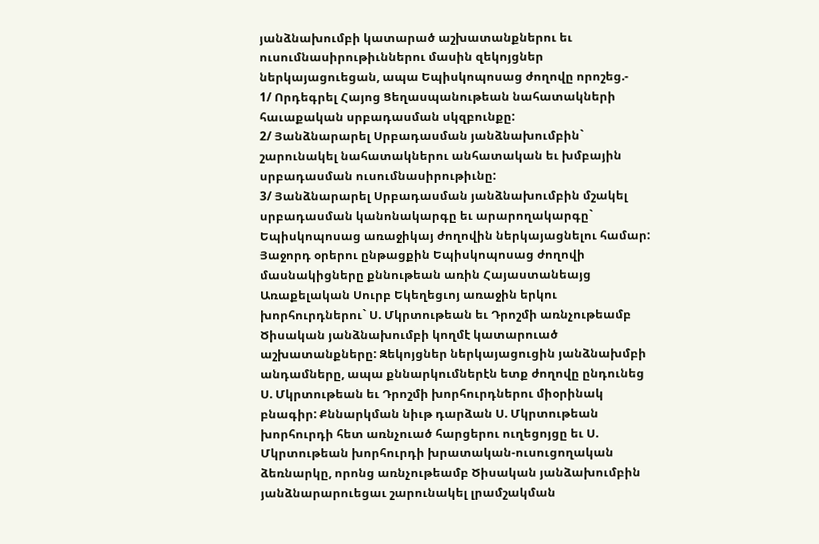յանձնախումբի կատարած աշխատանքներու եւ ուսումնասիրութիւններու մասին զեկոյցներ ներկայացուեցան, ապա Եպիսկոպոսաց ժողովը որոշեց.-
1/ Որդեգրել Հայոց Ցեղասպանութեան նահատակների հաւաքական սրբադասման սկզբունքը:
2/ Յանձնարարել Սրբադասման յանձնախումբին` շարունակել նահատակներու անհատական եւ խմբային սրբադասման ուսումնասիրութիւնը:
3/ Յանձնարարել Սրբադասման յանձնախումբին մշակել սրբադասման կանոնակարգը եւ արարողակարգը` Եպիսկոպոսաց առաջիկայ ժողովին ներկայացնելու համար:
Յաջորդ օրերու ընթացքին Եպիսկոպոսաց ժողովի մասնակիցները քննութեան առին Հայաստանեայց Առաքելական Սուրբ Եկեղեցւոյ առաջին երկու խորհուրդներու` Ս. Մկրտութեան եւ Դրոշմի առնչութեամբ Ծիսական յանձնախումբի կողմէ կատարուած աշխատանքները: Զեկոյցներ ներկայացուցին յանձնախմբի անդամները, ապա քննարկումներէն ետք ժողովը ընդունեց Ս. Մկրտութեան եւ Դրոշմի խորհուրդներու միօրինակ բնագիր: Քննարկման նիւթ դարձան Ս. Մկրտութեան խորհուրդի հետ առնչուած հարցերու ուղեցոյցը եւ Ս. Մկրտութեան խորհուրդի խրատական-ուսուցողական ձեռնարկը, որոնց առնչութեամբ Ծիսական յանձախումբին յանձնարարուեցաւ շարունակել լրամշակման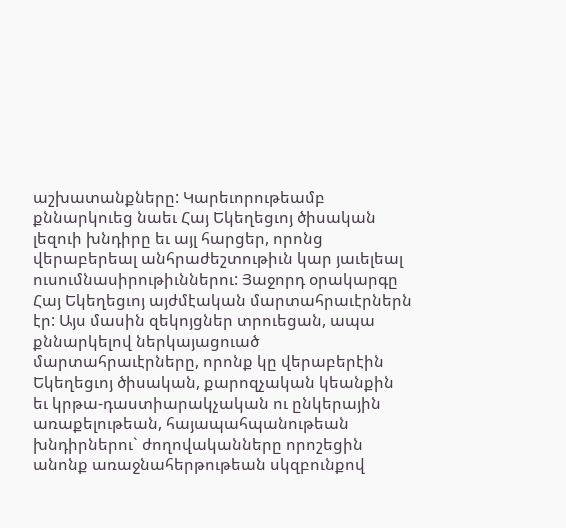աշխատանքները: Կարեւորութեամբ քննարկուեց նաեւ Հայ Եկեղեցւոյ ծիսական լեզուի խնդիրը եւ այլ հարցեր, որոնց վերաբերեալ անհրաժեշտութիւն կար յաւելեալ ուսումնասիրութիւններու: Յաջորդ օրակարգը Հայ Եկեղեցւոյ այժմէական մարտահրաւէրներն էր: Այս մասին զեկոյցներ տրուեցան, ապա քննարկելով ներկայացուած մարտահրաւէրները, որոնք կը վերաբերէին Եկեղեցւոյ ծիսական, քարոզչական կեանքին եւ կրթա-դաստիարակչական ու ընկերային առաքելութեան, հայապահպանութեան խնդիրներու` ժողովականները որոշեցին անոնք առաջնահերթութեան սկզբունքով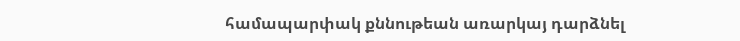համապարփակ քննութեան առարկայ դարձնել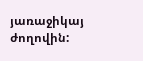յառաջիկայ ժողովին: